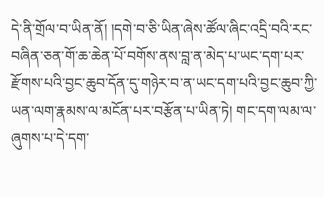དེ་ནི་གྲོལ་བ་ཡིན་ནོ། །དགེ་བ་ཅི་ཡིན་ཞེས་ཚོལ་ཞིང་འདྲི་བའི་རང་བཞིན་ཅན་གོ་ཆ་ཆེན་པོ་བགོས་ནས་བླ་ན་མེད་པ་ཡང་དག་པར་རྫོགས་པའི་བྱང་ཆུབ་དོན་དུ་གཉེར་བ་ན་ཡང་དག་པའི་བྱང་ཆུབ་ཀྱི་ཡན་ལག་རྣམས་ལ་མངོན་པར་བརྩོན་པ་ཡིན་ཏེ། གང་དག་ལམ་ལ་ཞུགས་པ་དེ་དག་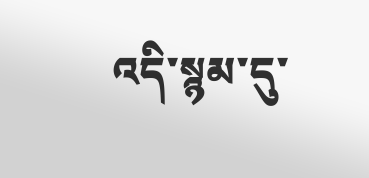འདི་སྙམ་དུ་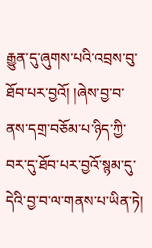རྒྱུན་དུ་ཞུགས་པའི་འབྲས་བུ་ཐོབ་པར་བྱའོ། །ཞེས་བྱ་བ་ནས་དགྲ་བཅོམ་པ་ཉིད་ཀྱི་བར་དུ་ཐོབ་པར་བྱའོ་སྙམ་དུ་དེའི་བྱ་བ་ལ་གནས་པ་ཡིན་ཏེ།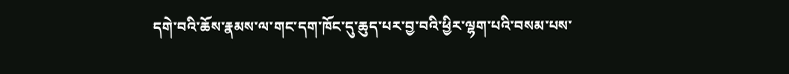དགེ་བའི་ཆོས་རྣམས་ལ་གང་དག་ཁོང་དུ་ཆུད་པར་བྱ་བའི་ཕྱིར་ལྷག་པའི་བསམ་པས་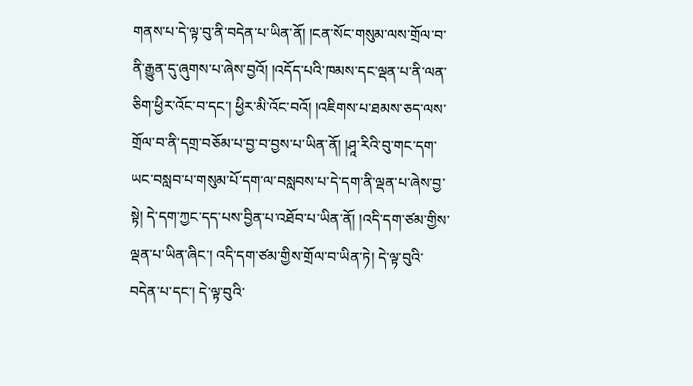གནས་པ་དེ་ལྟ་བུ་ནི་བདེན་པ་ཡིན་ནོ། །ངན་སོང་གསུམ་ལས་གྲོལ་བ་ནི་རྒྱུན་དུ་ཞུགས་པ་ཞེས་བྱའོ། །འདོད་པའི་ཁམས་དང་ལྡན་པ་ནི་ལན་ཅིག་ཕྱིར་འོང་བ་དང་། ཕྱིར་མི་འོང་བའོ། །འཇིགས་པ་ཐམས་ཅད་ལས་གྲོལ་བ་ནི་དགྲ་བཅོམ་པ་བྱ་བ་བྱས་པ་ཡིན་ནོ། །ཤཱ་རིའི་བུ་གང་དག་ཡང་བསླབ་པ་གསུམ་པོ་དག་ལ་བསླབས་པ་དེ་དག་ནི་ལྡན་པ་ཞེས་བྱ་སྟེ། དེ་དག་ཀྱང་དད་པས་བྱིན་པ་འཐོབ་པ་ཡིན་ནོ། །འདི་དག་ཙམ་གྱིས་ལྡན་པ་ཡིན་ཞིང་། འདི་དག་ཙམ་གྱིས་གྲོལ་བ་ཡིན་ཏེ། དེ་ལྟ་བུའི་བདེན་པ་དང་། དེ་ལྟ་བུའི་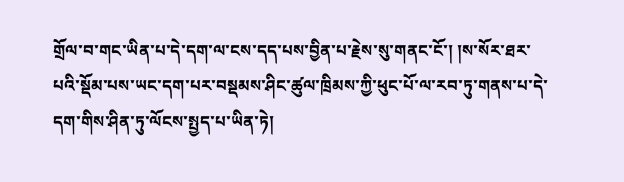གྲོལ་བ་གང་ཡིན་པ་དེ་དག་ལ་ངས་དད་པས་བྱིན་པ་རྗེས་སུ་གནང་ངོ་། །ས་སོར་ཐར་པའི་སྡོམ་པས་ཡང་དག་པར་བསྡམས་ཤིང་ཚུལ་ཁྲིམས་ཀྱི་ཕུང་པོ་ལ་རབ་ཏུ་གནས་པ་དེ་དག་གིས་ཤིན་ཏུ་ལོངས་སྤྱད་པ་ཡིན་ཏེ།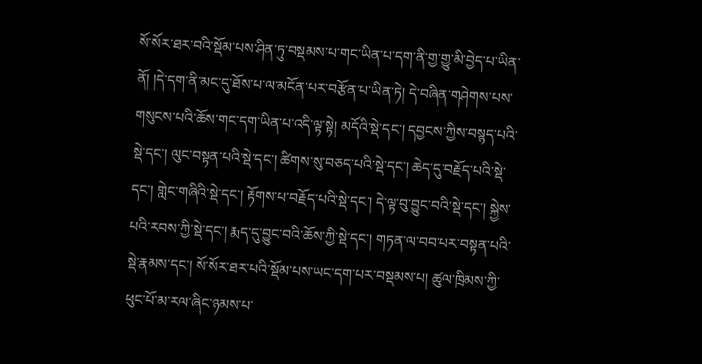སོ་སོར་ཐར་བའི་སྡོམ་པས་ཤིན་ཏུ་བསྡམས་པ་གང་ཡིན་པ་དག་ནི་གྱ་གྱུ་མི་བྱེད་པ་ཡིན་ནོ། །དེ་དག་ནི་མང་དུ་ཐོས་པ་ལ་མངོན་པར་བརྩོན་པ་ཡིན་ཏེ། དེ་བཞིན་གཤེགས་པས་གསུངས་པའི་ཆོས་གང་དག་ཡིན་པ་འདི་ལྟ་སྟེ། མདོའི་སྡེ་དང་། དབྱངས་ཀྱིས་བསྙད་པའི་སྡེ་དང་། ལུང་བསྟན་པའི་སྡེ་དང་། ཚིགས་སུ་བཅད་པའི་སྡེ་དང་། ཆེད་དུ་བརྗོད་པའི་སྡེ་དང་། གླེང་གཞིའི་སྡེ་དང་། རྟོགས་པ་བརྗོད་པའི་སྡེ་དང་། དེ་ལྟ་བུ་བྱུང་བའི་སྡེ་དང་། སྐྱེས་པའི་རབས་ཀྱི་སྡེ་དང་། རྨད་དུ་བྱུང་བའི་ཆོས་ཀྱི་སྡེ་དང་། གཏན་ལ་བབ་པར་བསྟན་པའི་སྡེ་རྣམས་དང་། སོ་སོར་ཐར་པའི་སྡོམ་པས་ཡང་དག་པར་བསྡམས་པ། ཚུལ་ཁྲིམས་ཀྱི་ཕུང་པོ་མ་རལ་ཞིང་ཉམས་པ་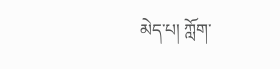མེད་པ། ཀློག་